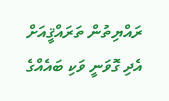ރައްޔިތުން ތަރައްޤީއަށް އެދި ގޮވަނީ ވަކި ބައެއްގެ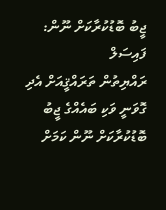ޖީބު ބޮޑުކުރާކަށް ނޫން: ފައިސަލް
ރައްޔިތުން ތަރައްޤީއަށް އެދި ގޮވަނީ ވަކި ބައެއްގެ ޖީބު ބޮޑުކުރާކަށް ނޫން ކަމަށް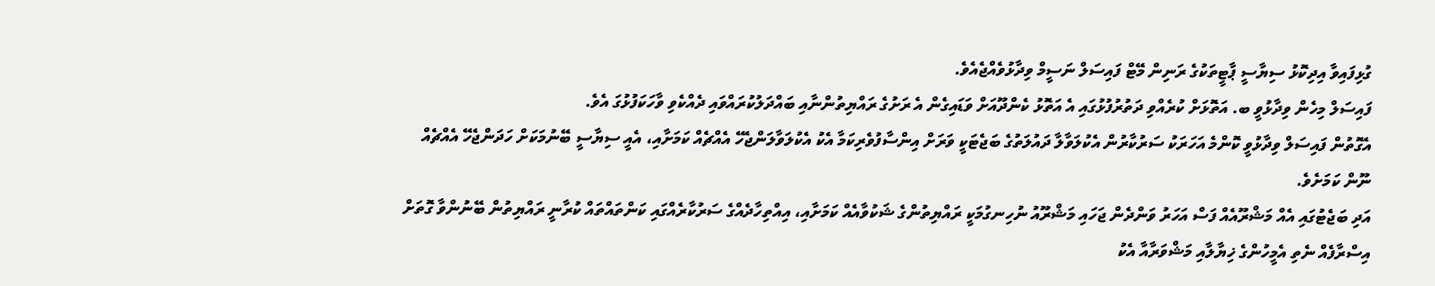ގުޅިފައިވާ އިދިކޮޅު ސިޔާސީ ޕާޓީތަކުގެ ރަނިން މޭޓް ފައިސަލް ނަސީމް ވިދާޅުވެއްޖެއެވެ.
ފައިސަލް މިހެން ވިދާޅުވީ ބ. އަތޮޅަށް ކުރެއްވި ދަތުރުފުޅުގައި އެ އަތޮޅު ކެންދޫއަށް ވަޑައިގެން އެ ރަށުގެ ރައްޔިތުންނާއި ބައްދަލުކުރައްވައި ދެއްކެވި ވާހަކަފުޅުގަ އެވެ.
އެގޮތުން ފައިސަލް ވިދާޅުވީ ކޮންމެ އަހަރަކު ސަރުކާރުން އެކުލަވާލާ ދައުލަތުގެ ބަޖެޓަކީ ވަރަށް އިންސާފުވެރިކަމާ އެކު އެކުލަވާލަންޖެހޭ އެއްޗެއް ކަމަށާއި، އެއީ ސިޔާސީ ބޭނުމަކަށް ހަދަންޖެހޭ އެއްޗެއް ނޫން ކަމަށެވެ.
އަދި ބަޖެޓުގައި އެއް މަޝްރޫއެއް ފަސް އަހަރު ވަންދެން ޖަހައި މަޝްރޫއު ނުހިނގުމަކީ ރައްޔިތުންގެ ޝަކުވާއެއް ކަމަށާއި، އިއްތިހާދެއްގެ ސަރުކާރެއްގައި ކަންތައްތައް ކުރާނީ ރައްޔިތުން ބޭނުންވާ ގޮތަށް އިސްރާފެއް ނެތި އެމީހުންގެ ޚިޔާލާއި މަޝްވަރާއާ އެކު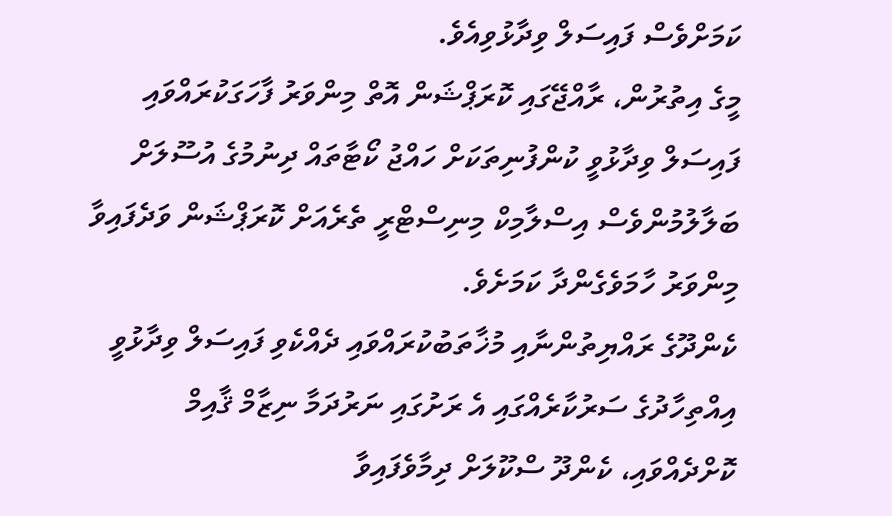ކަމަށްވެސް ފައިސަލް ވިދާޅުވިއެވެ.
މީގެ އިތުރުން، ރާއްޖޭގައި ކޮރަޕްޝަން އޮތް މިންވަރު ފާހަގަކުރައްވައި ފައިސަލް ވިދާޅުވީ ކުންފުނިތަކަށް ހައްޖު ކޯޓާތައް ދިނުމުގެ އުސޫލަށް ބަލާލުމުންވެސް އިސްލާމިކް މިނިސްޓްރީ ތެރެއަށް ކޮރަޕްޝަން ވަދެފައިވާ މިންވަރު ހާމަވެގެންދާ ކަމަށެވެ.
ކެންދޫގެ ރައްޔިތުންނާއި މުޚާތަބުކުރައްވައި ދެއްކެވި ފައިސަލް ވިދާޅުވީ އިއްތިހާދުގެ ސަރުކާރެއްގައި އެ ރަށުގައި ނަރުދަމާ ނިޒާމް ޤާއިމް ކޮށްދެއްވައި، ކެންދޫ ސްކޫލަށް ދިމާވެފައިވާ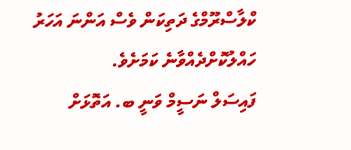ކްލާސްރޫމްގެ ދަތިކަން ވެސް އަންނަ އަހަރު ހައްލުކޮށްދެއްވާނެ ކަމަށެވެ.
ފައިސަލް ނަސީމް ވަނީ ބ. އަތޮޅަށް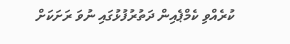ކުރެއްވި ކެމްޕެއިން ދަތުރުފުޅުގައި ނުވަ ރަށަކަށް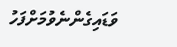ވަޑައިގެންނެވުމަށްފަހު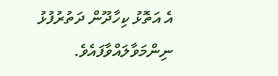އެ އަތޮޅު ކިހާދޫން ދަތުރުފުޅު ނިންމަވާލައްވާފައެވެ.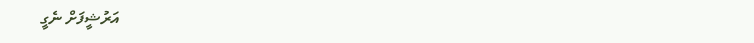އަރުޝީފަށް ނެގީ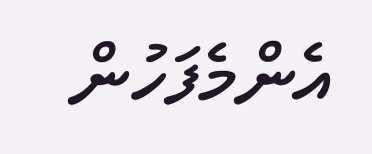އެންމެފަހުން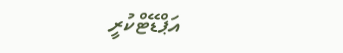އަޕްޑޭޓްކުރީ